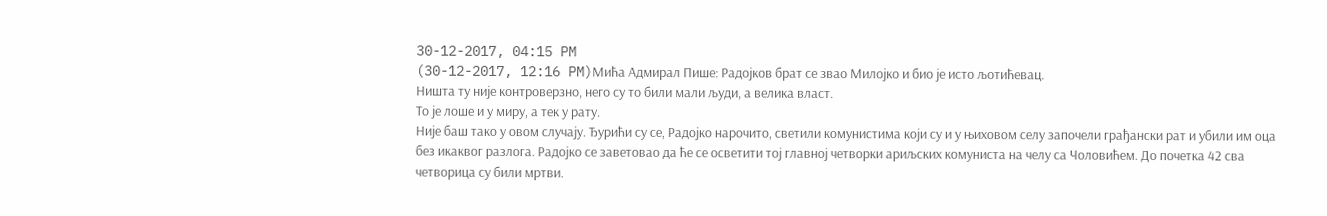30-12-2017, 04:15 PM
(30-12-2017, 12:16 PM)Мића Адмирал Пише: Радојков брат се звао Милојко и био је исто љотићевац.
Ништа ту није контроверзно, него су то били мали људи, а велика власт.
То је лоше и у миру, а тек у рату.
Није баш тако у овом случају. Ђурићи су се, Радојко нарочито, светили комунистима који су и у њиховом селу започели грађански рат и убили им оца без икаквог разлога. Радојко се заветовао да ће се осветити тој главној четворки ариљских комуниста на челу са Чоловићем. До почетка 42 сва четворица су били мртви.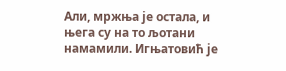Али, мржња је остала, и њега су на то љотани намамили. Игњатовић је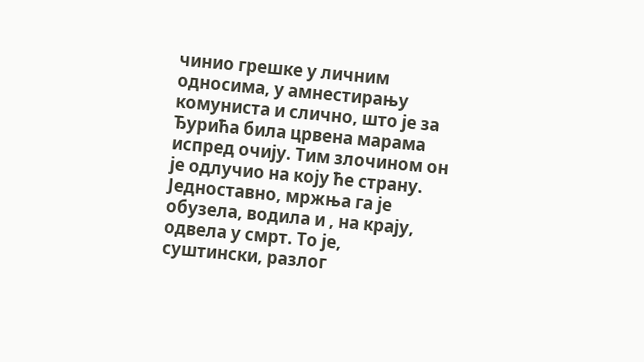чинио грешке у личним односима, у амнестирању комуниста и слично, што је за Ђурића била црвена марама испред очију. Тим злочином он је одлучио на коју ће страну. Једноставно, мржња га је обузела, водила и , на крају, одвела у смрт. То је, суштински, разлог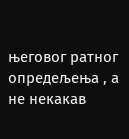његовог ратног опредељења , а не некакав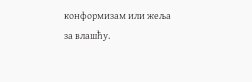конформизам или жеља за влашћу.